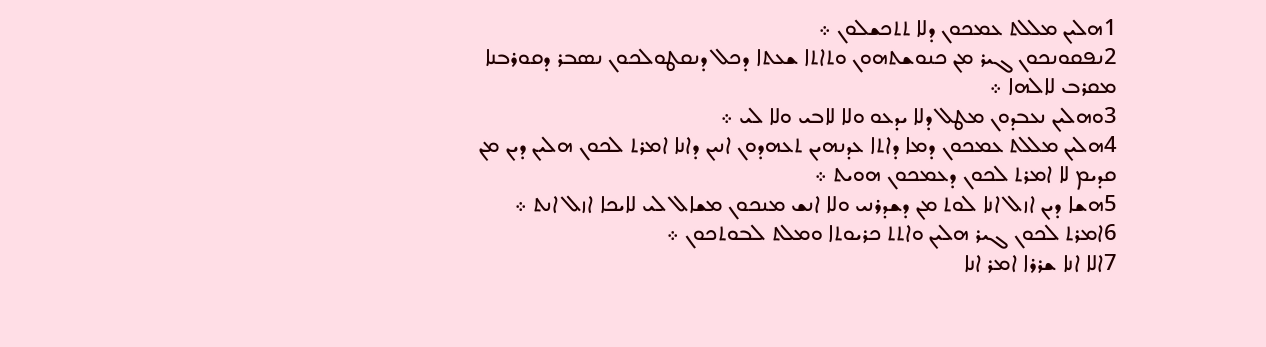1ܗܠܝܢ ܡܠܠܬ ܥܡܟܘܢ ܕܠܐ ܬܬܟܫܠܘܢ ܀
2ܢܦܩܘܢܟܘܢ ܓܝܪ ܡܢ ܟܢܘܫܬܗܘܢ ܘܬܐܬܐ ܫܥܬܐ ܕܟܠ ܕܢܩܛܘܠܟܘܢ ܢܤܒܪ ܕܩܘܪܒܢܐ ܡܩܪܒ ܠܐܠܗܐ ܀
3ܘܗܠܝܢ ܢܥܒܕܘܢ ܡܛܠ ܕܠܐ ܝܕܥܘ ܘܠܐ ܠܐܒܝ ܘܠܐ ܠܝ ܀
4ܗܠܝܢ ܡܠܠܬ ܥܡܟܘܢ ܕܡܐ ܕܐܬܐ ܥܕܢܗܝܢ ܬܥܗܕܘܢ ܐܢܝܢ ܕܐܢܐ ܐܡܪܬ ܠܟܘܢ ܗܠܝܢ ܕܝܢ ܡܢ ܩܕܝܡ ܠܐ ܐܡܪܬ ܠܟܘܢ ܕܥܡܟܘܢ ܗܘܝܬ ܀
5ܗܫܐ ܕܝܢ ܐܙܠ ܐܢܐ ܠܘܬ ܡܢ ܕܫܕܪܢܝ ܘܠܐ ܐܢܫ ܡܢܟܘܢ ܡܫܐܠ ܠܝ ܠܐܝܟܐ ܐܙܠ ܐܢܬ ܀
6ܐܡܪܬ ܠܟܘܢ ܓܝܪ ܗܠܝܢ ܘܐܬܬ ܟܪܝܘܬܐ ܘܡܠܬ ܠܒܘܬܟܘܢ ܀
7ܐܠܐ ܐܢܐ ܫܪܪܐ ܐܡܪ ܐܢܐ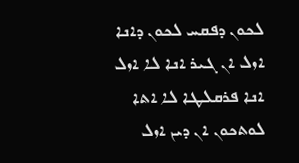ܠܟܘܢ ܕܦܩܚ ܠܟܘܢ ܕܐܢܐ ܐܙܠ ܐܢ ܓܝܪ ܐܢܐ ܠܐ ܐܙܠ ܐܢܐ ܦܪܩܠܛܐ ܠܐ ܐܬܐ ܠܘܬܟܘܢ ܐܢ ܕܝܢ ܐܙܠ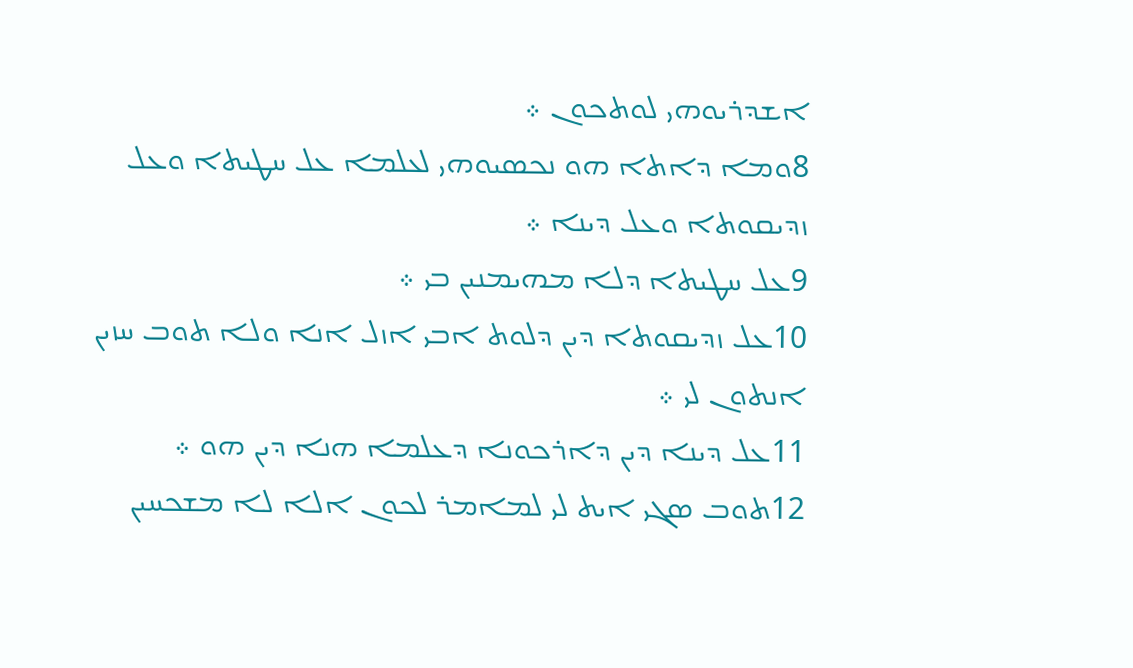ܐܫܕܪܝܘܗܝ ܠܘܬܟܘܢ ܀
8ܘܡܐ ܕܐܬܐ ܗܘ ܢܟܤܝܘܗܝ ܠܥܠܡܐ ܥܠ ܚܛܝܬܐ ܘܥܠ ܙܕܝܩܘܬܐ ܘܥܠ ܕܝܢܐ ܀
9ܥܠ ܚܛܝܬܐ ܕܠܐ ܡܗܝܡܢܝܢ ܒܝ ܀
10ܥܠ ܙܕܝܩܘܬܐ ܕܝܢ ܕܠܘܬ ܐܒܝ ܐܙܠ ܐܢܐ ܘܠܐ ܬܘܒ ܚܙܝܢ ܐܢܬܘܢ ܠܝ ܀
11ܥܠ ܕܝܢܐ ܕܝܢ ܕܐܪܟܘܢܐ ܕܥܠܡܐ ܗܢܐ ܕܝܢ ܗܘ ܀
12ܬܘܒ ܤܓܝ ܐܝܬ ܠܝ ܠܡܐܡܪ ܠܟܘܢ ܐܠܐ ܠܐ ܡܫܟܚܝܢ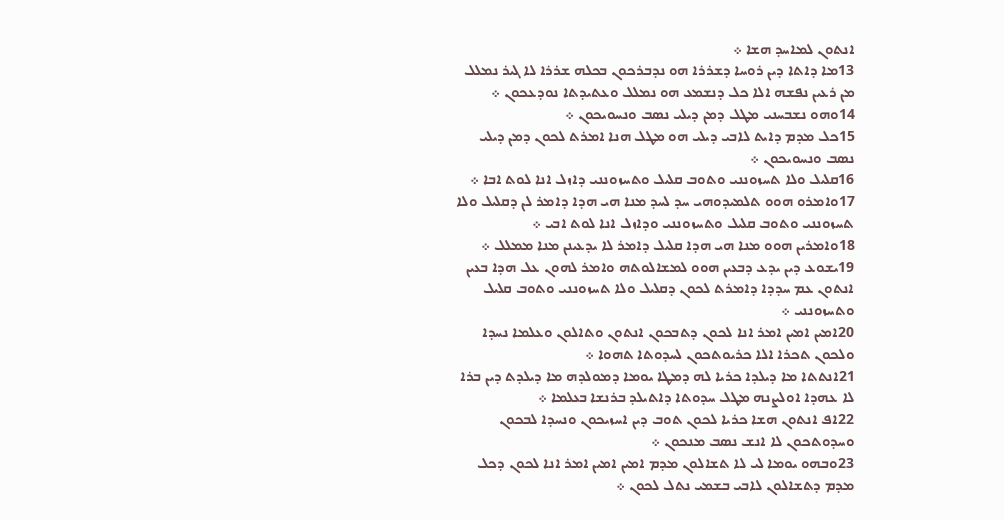ܐܢܬܘܢ ܠܡܐܚܕ ܗܫܐ ܀
13ܡܐ ܕܐܬܐ ܕܝܢ ܪܘܚܐ ܕܫܪܪܐ ܗܘ ܢܕܒܪܟܘܢ ܒܟܠܗ ܫܪܪܐ ܠܐ ܓܝܪ ܢܡܠܠ ܡܢ ܪܥܝܢ ܢܦܫܗ ܐܠܐ ܟܠ ܕܢܫܡܥ ܗܘ ܢܡܠܠ ܘܥܬܝܕܬܐ ܢܘܕܥܟܘܢ ܀
14ܘܗܘ ܢܫܒܚܢܝ ܡܛܠ ܕܡܢ ܕܝܠܝ ܢܤܒ ܘܢܚܘܝܟܘܢ ܀
15ܟܠ ܡܕܡ ܕܐܝܬ ܠܐܒܝ ܕܝܠܝ ܗܘ ܡܛܠ ܗܢܐ ܐܡܪܬ ܠܟܘܢ ܕܡܢ ܕܝܠܝ ܢܤܒ ܘܢܚܘܝܟܘܢ ܀
16ܩܠܝܠ ܘܠܐ ܬܚܙܘܢܢܝ ܘܬܘܒ ܩܠܝܠ ܘܬܚܙܘܢܢܝ ܕܐܙܠ ܐܢܐ ܠܘܬ ܐܒܐ ܀
17ܘܐܡܪܘ ܗܘܘ ܬܠܡܝܕܘܗܝ ܚܕ ܠܚܕ ܡܢܐ ܗܝ ܗܕܐ ܕܐܡܪ ܠܢ ܕܩܠܝܠ ܘܠܐ ܬܚܙܘܢܢܝ ܘܬܘܒ ܩܠܝܠ ܘܬܚܙܘܢܢܝ ܘܕܐܙܠ ܐܢܐ ܠܘܬ ܐܒܝ ܀
18ܘܐܡܪܝܢ ܗܘܘ ܡܢܐ ܗܝ ܗܕܐ ܩܠܝܠ ܕܐܡܪ ܠܐ ܝܕܥܝܢܢ ܡܢܐ ܡܡܠܠ ܀
19ܝܫܘܥ ܕܝܢ ܝܕܥ ܕܒܥܝܢ ܗܘܘ ܠܡܫܐܠܘܬܗ ܘܐܡܪ ܠܗܘܢ ܥܠ ܗܕܐ ܒܥܝܢ ܐܢܬܘܢ ܥܡ ܚܕܕܐ ܕܐܡܪܬ ܠܟܘܢ ܕܩܠܝܠ ܘܠܐ ܬܚܙܘܢܢܝ ܘܬܘܒ ܩܠܝܠ ܘܬܚܙܘܢܢܝ ܀
20ܐܡܝܢ ܐܡܝܢ ܐܡܪ ܐܢܐ ܠܟܘܢ ܕܬܒܟܘܢ ܐܢܬܘܢ ܘܬܐܠܘܢ ܘܥܠܡܐ ܢܚܕܐ ܘܠܟܘܢ ܬܟܪܐ ܐܠܐ ܟܪܝܘܬܟܘܢ ܠܚܕܘܬܐ ܬܗܘܐ ܀
21ܐܢܬܬܐ ܡܐ ܕܝܠܕܐ ܟܪܝܐ ܠܗ ܕܡܛܐ ܝܘܡܐ ܕܡܘܠܕܗ ܡܐ ܕܝܠܕܬ ܕܝܢ ܒܪܐ ܠܐ ܥܗܕܐ ܐܘܠܨܢܗ ܡܛܠ ܚܕܘܬܐ ܕܐܬܝܠܕ ܒܪܢܫܐ ܒܥܠܡܐ ܀
22ܐܦ ܐܢܬܘܢ ܗܫܐ ܟܪܝܐ ܠܟܘܢ ܬܘܒ ܕܝܢ ܐܚܙܝܟܘܢ ܘܢܚܕܐ ܠܒܟܘܢ ܘܚܕܘܬܟܘܢ ܠܐ ܐܢܫ ܢܤܒ ܡܢܟܘܢ ܀
23ܘܒܗܘ ܝܘܡܐ ܠܝ ܠܐ ܬܫܐܠܘܢ ܡܕܡ ܐܡܝܢ ܐܡܝܢ ܐܡܪ ܐܢܐ ܠܟܘܢ ܕܟܠ ܡܕܡ ܕܬܫܐܠܘܢ ܠܐܒܝ ܒܫܡܝ ܢܬܠ ܠܟܘܢ ܀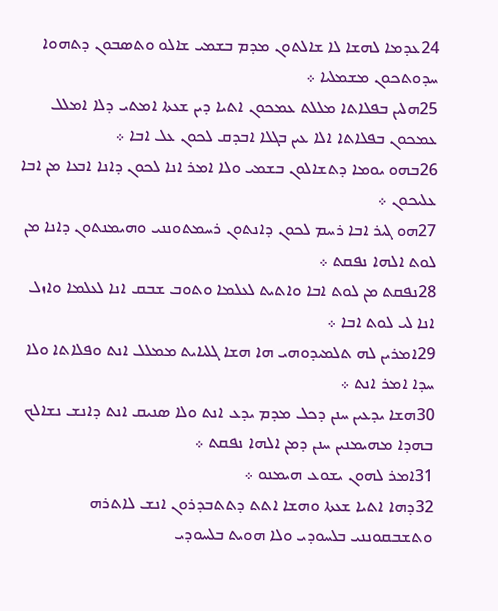24ܥܕܡܐ ܠܗܫܐ ܠܐ ܫܐܠܬܘܢ ܡܕܡ ܒܫܡܝ ܫܐܠܘ ܘܬܤܒܘܢ ܕܬܗܘܐ ܚܕܘܬܟܘܢ ܡܫܡܠܝܐ ܀
25ܗܠܝܢ ܒܦܠܐܬܐ ܡܠܠܬ ܥܡܟܘܢ ܐܬܝܐ ܕܝܢ ܫܥܬܐ ܐܡܬܝ ܕܠܐ ܐܡܠܠ ܥܡܟܘܢ ܒܦܠܐܬܐ ܐܠܐ ܥܝܢ ܒܓܠܐ ܐܒܕܩ ܠܟܘܢ ܥܠ ܐܒܐ ܀
26ܒܗܘ ܝܘܡܐ ܕܬܫܐܠܘܢ ܒܫܡܝ ܘܠܐ ܐܡܪ ܐܢܐ ܠܟܘܢ ܕܐܢܐ ܐܒܥܐ ܡܢ ܐܒܐ ܥܠܝܟܘܢ ܀
27ܗܘ ܓܝܪ ܐܒܐ ܪܚܡ ܠܟܘܢ ܕܐܢܬܘܢ ܪܚܡܬܘܢܢܝ ܘܗܝܡܢܬܘܢ ܕܐܢܐ ܡܢ ܠܘܬ ܐܠܗܐ ܢܦܩܬ ܀
28ܢܦܩܬ ܡܢ ܠܘܬ ܐܒܐ ܘܐܬܝܬ ܠܥܠܡܐ ܘܬܘܒ ܫܒܩ ܐܢܐ ܠܥܠܡܐ ܘܐܙܠ ܐܢܐ ܠܝ ܠܘܬ ܐܒܐ ܀
29ܐܡܪܝܢ ܠܗ ܬܠܡܝܕܘܗܝ ܗܐ ܗܫܐ ܓܠܝܐܝܬ ܡܡܠܠ ܐܢܬ ܘܦܠܐܬܐ ܘܠܐ ܚܕܐ ܐܡܪ ܐܢܬ ܀
30ܗܫܐ ܝܕܥܝܢ ܚܢܢ ܕܟܠ ܡܕܡ ܝܕܥ ܐܢܬ ܘܠܐ ܤܢܝܩ ܐܢܬ ܕܐܢܫ ܢܫܐܠܟ ܒܗܕܐ ܡܗܝܡܢܝܢ ܚܢܢ ܕܡܢ ܐܠܗܐ ܢܦܩܬ ܀
31ܐܡܪ ܠܗܘܢ ܝܫܘܥ ܗܝܡܢܘ ܀
32ܕܗܐ ܐܬܝܐ ܫܥܬܐ ܘܗܫܐ ܐܬܬ ܕܬܬܒܕܪܘܢ ܐܢܫ ܠܐܬܪܗ ܘܬܫܒܩܘܢܢܝ ܒܠܚܘܕܝ ܘܠܐ ܗܘܝܬ ܒܠܚܘܕܝ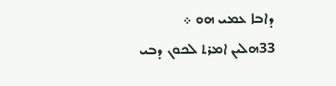ܕܐܒܐ ܥܡܝ ܗܘ ܀
33ܗܠܝܢ ܐܡܪܬ ܠܟܘܢ ܕܒܝ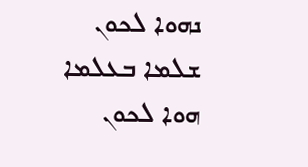ܢܗܘܐ ܠܟܘܢ ܫܠܡܐ ܒܥܠܡܐ ܗܘܐ ܠܟܘܢ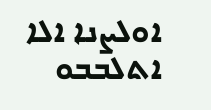ܐܘܠܨܢܐ ܐܠܐ ܐܬܠܒܒܘ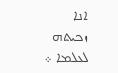ܐܢܐ ܙܟܝܬܗ ܠܥܠܡܐ ܀